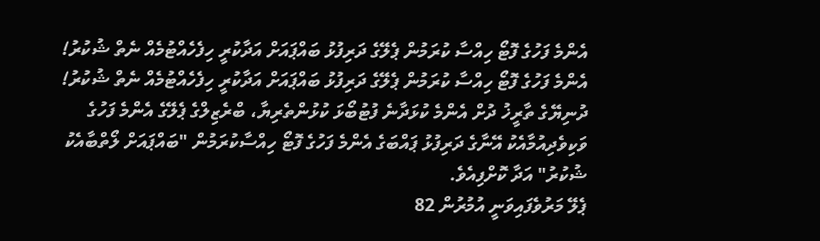އެންމެ ފަހުގެ ފޮޓޯ ހިއްސާ ކުރަމުން ޕެލޭގެ ދަރިފުޅު ބައްޕައަށް އަދާކުރީ ހިފެހެއްޓުމެއް ނެތް ޝުކުރު!
އެންމެ ފަހުގެ ފޮޓޯ ހިއްސާ ކުރަމުން ޕެލޭގެ ދަރިފުޅު ބައްޕައަށް އަދާކުރީ ހިފެހެއްޓުމެއް ނެތް ޝުކުރު!
ދުނިޔޭގެ ތާރީޚު ދުށް އެންމެ ކުޅަދާނެ ފުޓުބޯޅަ ކުޅުންތެރިޔާ، ބްރެޒިލްގެ ޕެލޭގެ އެންމެ ފަހުގެ ވަކިވެދިއުމާއެކު އޭނާގެ ދަރިފުޅު ޕައްބަގެ އެންމެ ފަހުގެ ފޮޓޯ ހިއްސާކުރަމުން "ބައްޕައަށް ލޯތްބާއެކު ޝުކުރު" އަދާ ކޮށްފިއެވެ.
ޕެލޭ މަރުވެފައިވަނީ އުމުރުން 82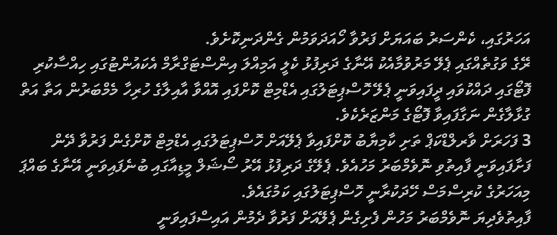އަހަރުގައި، ކެންސަރު ބައަޔަށް ފަރުވާ ހޯއަދަވަމުން ގެންދަނިކޮށެވެ.
ރޭގެ ވަގުތެއްގައި ޕެލޭ މަރުވުމާއެކު އޭނާގެ ދަރިފުޅު ކެލީ އަމިއްލަ އިންސްޓަގްރާމް އެކައުންޓުގައި ހިއްސާކުރި ފޮޓޯގައި ދައްކުވައި ދީފައިވަނީ ޕެލޭ ހޮސްޕިޓަލުގައި އެޑްމިޓް ކޮށްފައި އޮއްވާ އާއިލާގެ ހުރިހާ މެމްބަރުން އަތާ އަތް ގުޅާލާގެން ނަގާފައިވާ ފޮޓޯގެ މަންޒަރެކެވެ.
3 ފަހަރަށް ވާރލްޑްކަޕް ތަށި ކާމިޔާބު ކޮށްފައިވާ ޕެލޭއަށް ހޮސްޕިޓަލުގައި އެޑްމިޓް ކޮށްގެން ފަރުވާ ދޭން ފަށާފައިވަނީ ފާއިތުވި ނޮވެމްބަރު މަހުއެވެ. ޕެލޭގެ ދަރިފުޅު އޭރު ސޯޝަލް މީޑިއާގައި ބުނެފައިވަނީ އޭނާގެ ބައްޕަ މިއަހަރުގެ ކުރިސްމަސް ހޭދަކުރާނީ ހޮސްޕިޓަލުގައި ކަމުގައެވެ.
ފާއިތުވެދިޔަ ނޮވެމްބަރު މަހުން ފެށިގެން ޕެލޭއަށް ފަރުވާ ދެމުން އައިސްފައިވަނީ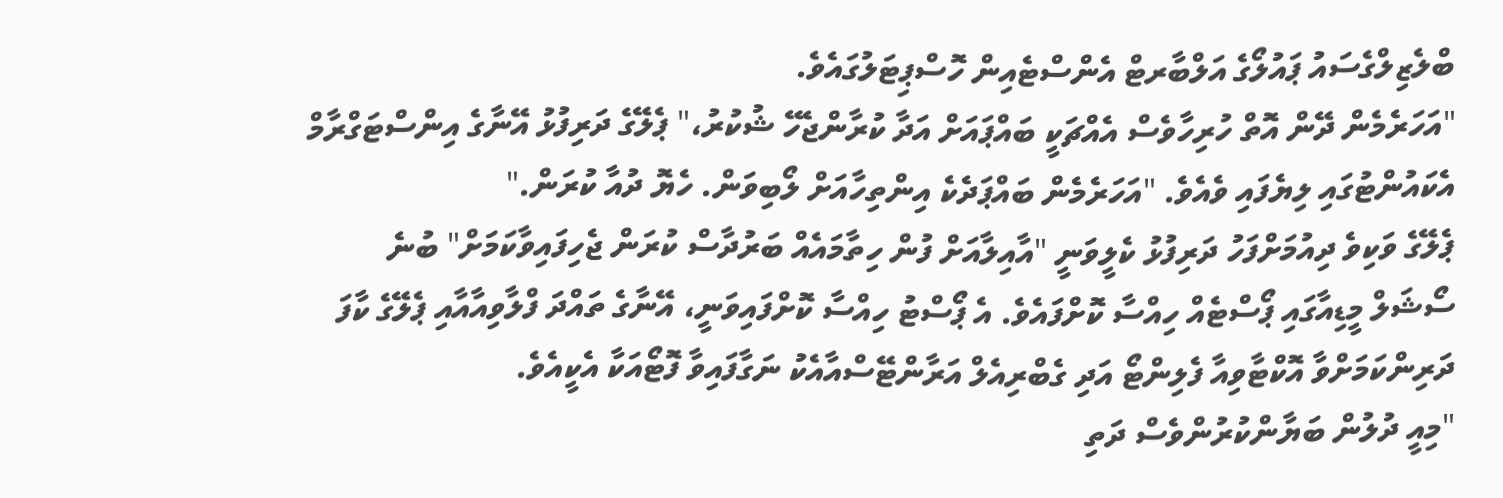ބްލެޒިލްގެސައު ޕައުލޯގެ އަލްބާރޓް އެންސްޓެއިން ހޮސްޕިޓަލުގައެވެ.
"އަހަރެމެން ދޭން އޮތް ހުރިހާވެސް އެއްޗަކީ ބައްޕައަށް އަދާ ކުރާންޖެހޭ ޝުކުރު،" ޕެލޭގެ ދަރިފުޅު އޭނާގެ އިންސްޓަގްރާމް އެކައުންޓުގައި ލިޔެފައި ވެއެވެ. "އަހަރެމެން ބައްޕަދެކެ އިންތިހާއަށް ލޯބިވަން. ހެޔޮ ދުއާ ކުރަން."
ޕެލޭގެ ވަކިވެ ދިއުމަށްފަހު ދަރިފުޅު ކެލީވަނީ "އާއިލާއަށް ފުން ހިތާމައެއް ބަރުދާސް ކުރަން ޖެހިފައިވާކަމަށް" ބުނެ ސޯޝަލް މީޑިއާގައި ޕޯސްޓެއް ހިއްސާ ކޮށްފައެވެ. އެ ޕޯސްޓު ހިއްސާ ކޮށްފައިވަނީ، އޭނާގެ ތައްދަ ފްލާވިއާއާއި ޕެލޭގެ ކާފަ ދަރިންކަމަށްވާ އޮކްޓާވިއާ ފެލިންޓޯ އަދި ގެބްރިއެލް އަރާންޓޭސްއާއެކު ނަގާފައިވާ ފޮޓޯއަކާ އެކީއެވެ.
"މިއީ ދުލުން ބަޔާންކުރުންވެސް ދަތި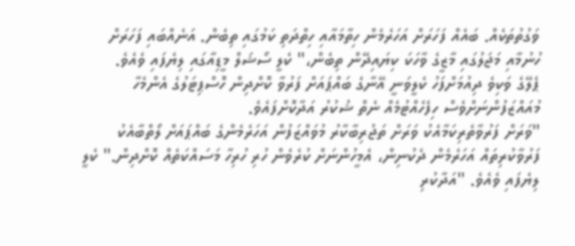ވަގުތުތަކެއް. ބައެއް ފަހަރަށް އަހަރެމެން ހިތާމައާއި ހިތްދަތި ކަމުގައި ތިބެން. އަނެއްބައި ފަހަރަށް ހުނުމާއި މަޖަލުގައި މާޒީގެ ވާހަކަ ކިޔައިދޭން ތިބެން،" ކެލީ ސޯޝަލް މީޑިއާގައި ލިޔެފައި ވެއެވެ.
ޕެލޭގެ ވަކިވެ ދިއުމަށްފަހު ކެލީވަނީ އޭނާގެ ބައްޕައަށް ފަރުވާ ކޮށްދިން ހޮސްޕިޓަލުގެ އެންމެހާ މުއައްޒަފުންނަށްވެސް ހިފެހެއްޓުމެއް ނެތް ޝުކުރު އަދާކޮށްފައެވެ.
"ވަރަށް ފަރުވާތެރިކަމާއެކު ވަރަށް ތަޖުރިބާކާރު މުވައްޒަފުން އަހަރެމެންގެ ބައްޕައަށް ލޯތްބާއެކު ފަރުވާކުރިތައް އަހަރެމެން ދެކުނިން، އެމީހުންނަށް ކުރެވެން ހުރި ހުރިހާ މަސައްކަތެއް ކޮށްދިން." ކެލީ ލިޔެފައި ވެއެވެ. "އަދާކުރި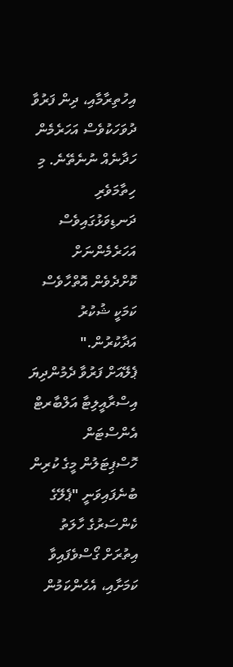އިހުތިރާމާއި، ދިން ފަރުވާ ދުވަހަކުވެސް އަހަރެމެން ހަދާނެއް ނުނެތޭނެ. މި ހިތާމަވެރި ދަނޑިވަޅުގައިވެސް އަހަރެމެންނަށް ކޮށްދެވެން އޮތްހާވެސް ކަމަކީ ޝުކުރު އަދާކުރުން."
ޕެލޭއަށް ފަރުވާ ދެމުންދިޔަ އިސްރާއީލިޓާ އަލްބާރޓް އެންސްޓަން ހޮސްޕިޓަލުން މީގެ ކުރިން ބުނެފައިވަނީ "ޕެލޭގެ ކެންސަރުގެ ހާލަތު އިތުރަށް ގޯސްވެފައިވާ ކަމަށާއި، އެހެންކަމުން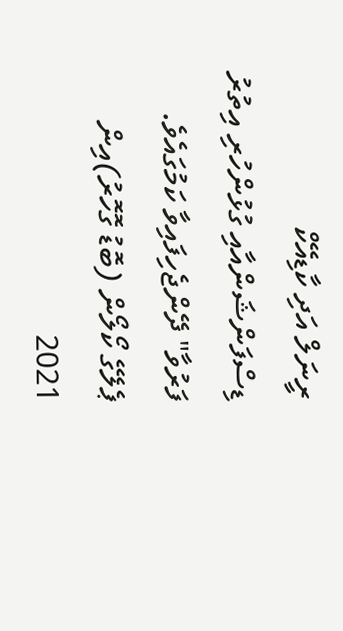ރީނަލް އަދި ކާޑިއޭކް ޑިސްފަންޝަންއާއި ގުޅުންހުރި އިތުރު ފަރުވާ" ދޭންޖެހިފައިވާ ކަމުގައެވެ.
ޕެލޭގެ ކޯލޯން (ބޮޑު ގޮހޮރު)އިން 2021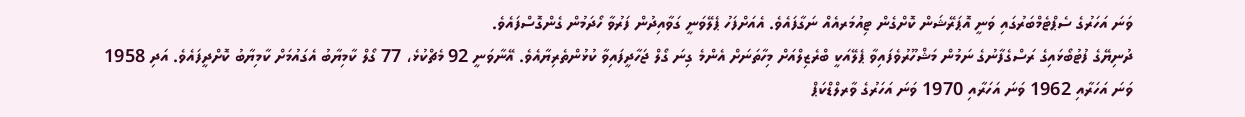ވަނަ އަހަރުގެ ސެޕްޓެމްބަރުގައި ވަނީ އޮޕަރޭޝަން ކޮށްގެން ޓިއުމަރއެއް ނަގާފައެވެ. އެއަށްފަހު ޕެލޭވަނީ ގަވާއިދުން ފަރުވާ ހޯދަމުން ގެންގޮސްފައެވެ.
ދުނިޔޭގެ ފުޓުބޯޅައިގެ ރަސްގެފާނުގެ ނަމުން މަޝްހޫރުވެފައިވާ ޕެލޭއަކީ ބްރެޒިލްއަށް މިހާތަނަށް އެންމެ ގިނަ ގޯލް ޖަހާދީފައިވާ ކުޅުންތެރިޔާއެވެ. އޭނާވަނީ 92 މެޗްކުޅެ، 77 ގޯލް ކާމިޔާބު އެގައުމަށް ކާމިޔާބު ކޮށްދީފައެވެ. އަދި 1958 ވަނަ އަހަރާއި 1962 ވަނަ އަހަރާއި 1970 ވަނަ އަހަރުގެ ވާރލްޑްކަޕް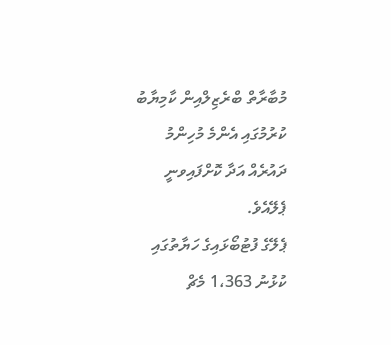މުބާރާތް ބްރެޒިލްއިން ކާމިޔާބު ކުރުމުގައި އެންމެ މުހިންމު ދައުރެއް އަދާ ކޮށްފައިވނީ ޕެލޭއެވެ.
ޕެލޭގެ ފުޓުބޯޅައިގެ ހަޔާތުގައި ކުޅުނު 1،363 މެޗް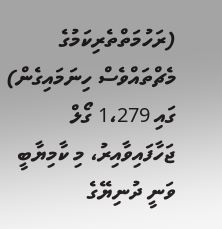(ރަހުމަތްތެރިކަމުގެ މެޗްތައްވެސް ހިނަމައިގެން) ގައި 1،279 ގޯލް ޖަހާފައިވާއިރު، މި ކާމިޔާބީ ވަނީ ދުނިޔޭގެ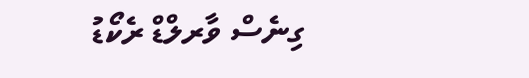ގިނެސް ވާރލްޑް ރެކޯޑު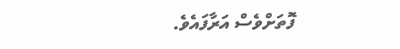ފޮތަށްވެސް އަރާފައެވެ.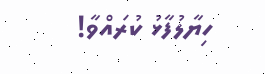ހިޔާލުފާޅު ކުރައްވާ!